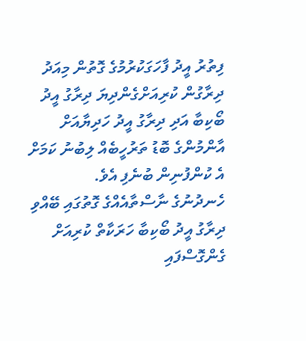ފިތުރު އީދު ފާހަގަކުރުމުގެ ގޮތުން މިއަދު ދިރާގުން ކުރިއަށްގެންދިޔަ ދިރާގު އީދު ބޯކިބާ އަދި ދިރާގު އީދު ހަދިޔާއަށް އާންމުންގެ ބޮޑު ތަރުހީބެއް ލިބުނު ކަމަށް އެ ކުންފުނިން ބުނެފި އެވެ.
ހެނދުނުގެ ނާސްތާއެއްގެ ގޮތުގައި ބޭއްވި ދިރާގު އީދު ބޯކިބާ ހަރަކާތް ކުރިއަށް ގެންގޮސްފައި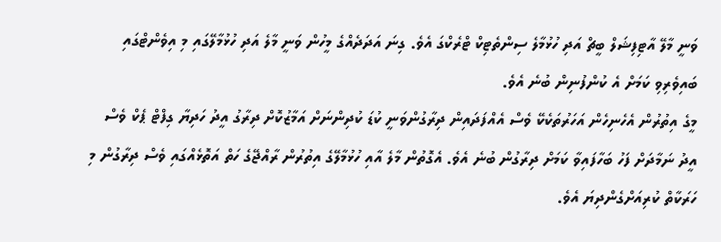ވަނީ މާލޭ އާޓިފިޝަލް ބީޗް އަދި ހުޅުމާލެ ސިންތެޓިކް ޓްރެކްގަ އެވެ. ގިނަ އަދަދެއްގެ މީހުން ވަނީ މާލެ އަދި ހުޅުމާލޭގައި މި އިވެންޓްގައި ބައިވެރިވި ކަމަށް އެ ކުންފުނިން ބުނެ އެވެ.
މީގެ އިތުރުން އެހެނިހެން އަހަރުތަކެކޭ ވެސް އެއްފަދައިން ދިރާގުންވަނީ ކުޑަ ކުދިންނަށް އަމާޒުކޮށް ދިރާގު އީދު ހަދިޔާ ގިފްޓް ޕެކް ވެސް އީދު ނަމާދަށް ފަހު ބަހާފައިވާ ކަމަށް ދިރާގުން ބުނެ އެވެ. އެގޮތުން މާލެ އާއި ހުޅުމާލޭގެ އިތުރުން ރާއްޖޭގެ ހަތް އަތޮޅެއްގައި ވެސް ދިރާގުން މި ހަރަކާތް ކުރިއަށްގެންދިޔަ އެވެ.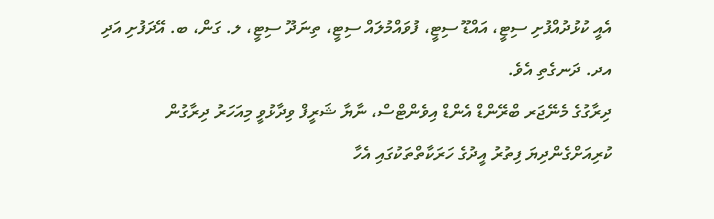އެއީ ކުޅުދުއްފުށި ސިޓީ، އައްޑޫ ސިޓީ، ފުވައްމުލައް ސިޓީ، ތިނަދޫ ސިޓީ، ލ. ގަން، ބ. އޭދަފުށި އަދި އދ. ދަނގެތި އެވެ.
ދިރާގުގެ މެނޭޖަރ ބްރޭންޑް އެންޑް އިވެންޓްސް، ނާޔާ ޝަރީފް ވިދާޅުވީ މިއަހަރު ދިރާގުން ކުރިއަށްގެންދިޔަ ފިތުރު އީދުގެ ހަރަކާތްތަކުގައި އެހާ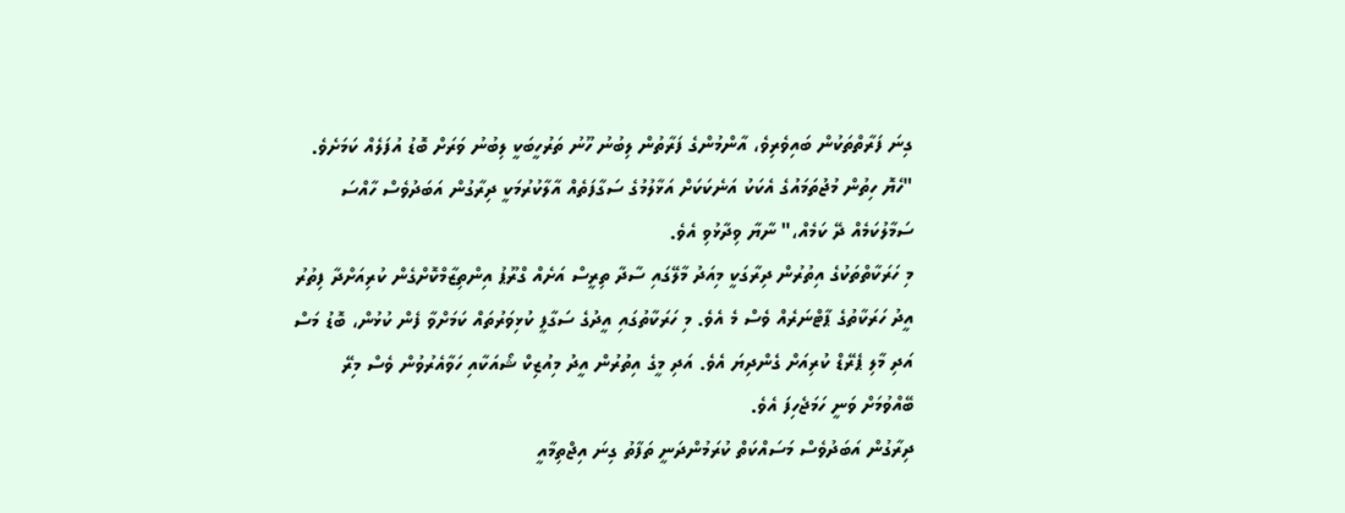ގިނަ ފަރާތްތަކުން ބައިވެރިވެ، އާންމުންގެ ފަރާތުން ލިބުނު ހޫނު ތަރުހީބަކީ ލިބުނު ވަރަށް ބޮޑު އުފަލެއް ކަމަށެވެ.
"ހެޔޮ ހިތުން މުޖުތަމައުގެ އެކަކު އަނެކަކަށް އަޅާލުމުގެ ސަގާފަތެއް އާލާކުރުމަކީ ދިރާގުން އަބަދުވެސް ހާއްސަ ސަމާލުކަމެއް ދޭ ކަމެއް،" ނާޔާ ވިދާޅުވި އެވެ.
މި ހަރަކާތްތަކުގެ އިތުރުން ދިރާގަކީ މިއަދު މާލޭގައި ސާދާ ތިރީސް އަށެއް ގްރޫޕު އިންތިޒާމްކޮށްގެން ކުރިއަށްދާ ފިތުރު އީދު ހަރަކާތުގެ ޕާޓްނަރެއް ވެސް މެ އެވެ. މި ހަރަކާތުގައި އީދުގެ ސަގާފީ ކުޅިވަރުތައް ކަމަށްވާ ފެން ކުޅުން، ބޮޑު މަސް އަދި މާލި ޕެރޭޑް ކުރިއަށް ގެންދިޔަ އެވެ. އަދި މީގެ އިތުރުން އީދު މިއުޒިކް ޝޯއަކާއި ހަވާއެރުވުން ވެސް މިރޭ ބޭއްވުމަށް ވަނީ ހަމަޖެހިފަ އެވެ.
ދިރާގުން އަބަދުވެސް މަސައްކަތް ކުރަމުންދަނީ ތަފާތު ގިނަ އިޖްތިމާއީ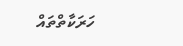ހަރަކާތްތައް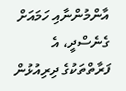އާންމުންނާއި ހަމައަށް ގެނެސްދީ، އެ ފަރާތްތަކުގެ ދިރިއުޅުން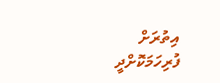އިތުރަށް ފުރިހަމަކޮށްދީ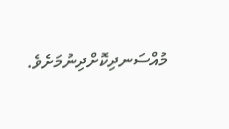މުއްސަނދިކޮށްދިނުމަށެވެ.